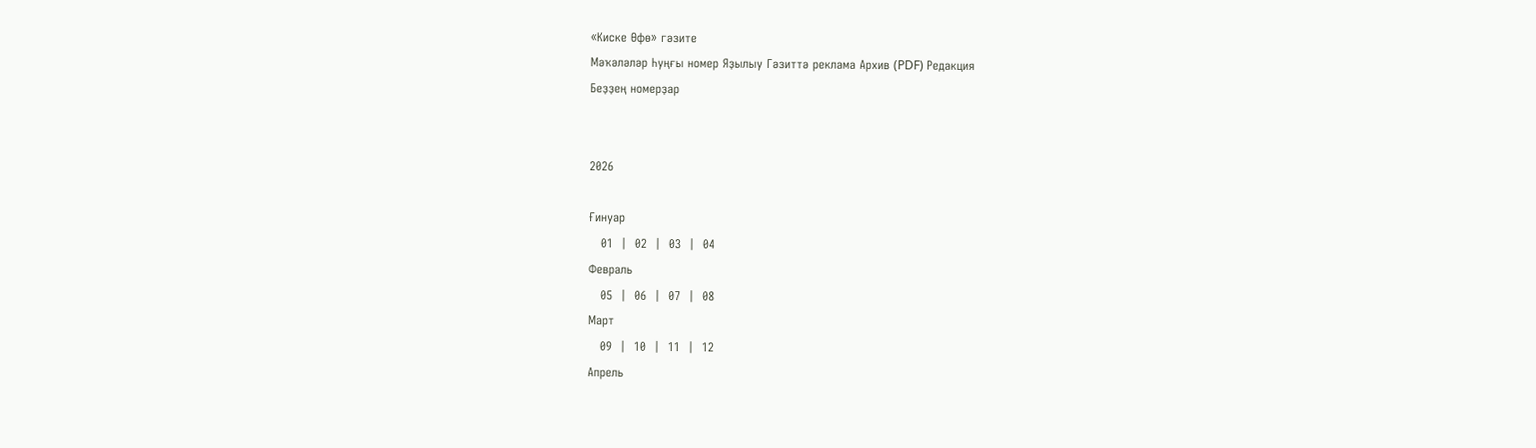«Киске Өфө» гәзите
Мәҡәләләр Һуңғы номер Яҙылыу Гәзиттә реклама Архив (PDF) Редакция
Беҙҙең номерҙар


2026

Ғинуар
   01  |  02  |  03  |  04
Февраль
   05  |  06  |  07  |  08
Март
   09  |  10  |  11  |  12
Апрель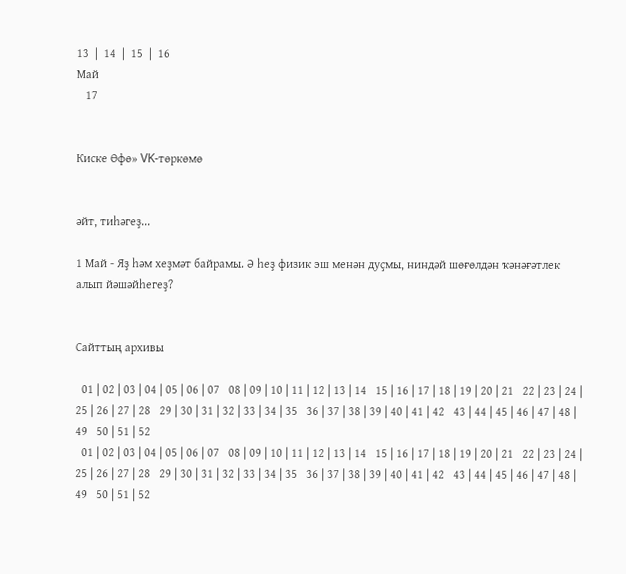13  |  14  |  15  |  16
Май
   17


Киске Өфө» VK-төркөмө


әйт, тиһәгеҙ...

1 Май - Яҙ һәм хеҙмәт байрамы. Ә һеҙ физик эш менән дуҫмы, ниндәй шөғөлдән ҡәнәғәтлек алып йәшәйһегеҙ?


Сайттың архивы

  01 | 02 | 03 | 04 | 05 | 06 | 07   08 | 09 | 10 | 11 | 12 | 13 | 14   15 | 16 | 17 | 18 | 19 | 20 | 21   22 | 23 | 24 | 25 | 26 | 27 | 28   29 | 30 | 31 | 32 | 33 | 34 | 35   36 | 37 | 38 | 39 | 40 | 41 | 42   43 | 44 | 45 | 46 | 47 | 48 | 49   50 | 51 | 52
  01 | 02 | 03 | 04 | 05 | 06 | 07   08 | 09 | 10 | 11 | 12 | 13 | 14   15 | 16 | 17 | 18 | 19 | 20 | 21   22 | 23 | 24 | 25 | 26 | 27 | 28   29 | 30 | 31 | 32 | 33 | 34 | 35   36 | 37 | 38 | 39 | 40 | 41 | 42   43 | 44 | 45 | 46 | 47 | 48 | 49   50 | 51 | 52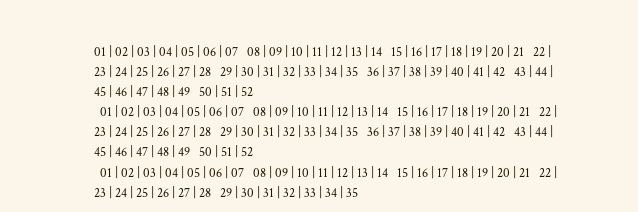01 | 02 | 03 | 04 | 05 | 06 | 07   08 | 09 | 10 | 11 | 12 | 13 | 14   15 | 16 | 17 | 18 | 19 | 20 | 21   22 | 23 | 24 | 25 | 26 | 27 | 28   29 | 30 | 31 | 32 | 33 | 34 | 35   36 | 37 | 38 | 39 | 40 | 41 | 42   43 | 44 | 45 | 46 | 47 | 48 | 49   50 | 51 | 52
  01 | 02 | 03 | 04 | 05 | 06 | 07   08 | 09 | 10 | 11 | 12 | 13 | 14   15 | 16 | 17 | 18 | 19 | 20 | 21   22 | 23 | 24 | 25 | 26 | 27 | 28   29 | 30 | 31 | 32 | 33 | 34 | 35   36 | 37 | 38 | 39 | 40 | 41 | 42   43 | 44 | 45 | 46 | 47 | 48 | 49   50 | 51 | 52
  01 | 02 | 03 | 04 | 05 | 06 | 07   08 | 09 | 10 | 11 | 12 | 13 | 14   15 | 16 | 17 | 18 | 19 | 20 | 21   22 | 23 | 24 | 25 | 26 | 27 | 28   29 | 30 | 31 | 32 | 33 | 34 | 35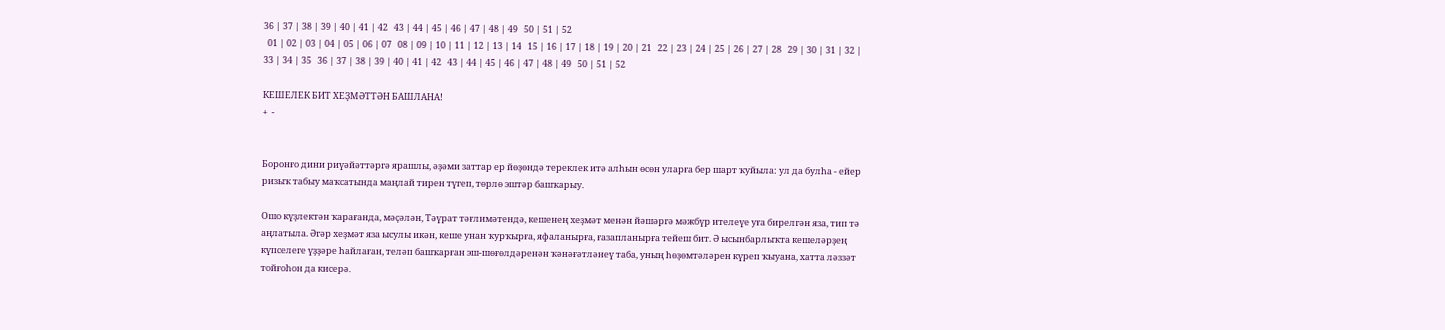36 | 37 | 38 | 39 | 40 | 41 | 42   43 | 44 | 45 | 46 | 47 | 48 | 49   50 | 51 | 52
  01 | 02 | 03 | 04 | 05 | 06 | 07   08 | 09 | 10 | 11 | 12 | 13 | 14   15 | 16 | 17 | 18 | 19 | 20 | 21   22 | 23 | 24 | 25 | 26 | 27 | 28   29 | 30 | 31 | 32 | 33 | 34 | 35   36 | 37 | 38 | 39 | 40 | 41 | 42   43 | 44 | 45 | 46 | 47 | 48 | 49   50 | 51 | 52

КЕШЕЛЕК БИТ ХЕҘМӘТТӘН БАШЛАНА!
+  -


Боронғо дини риүәйәттәргә ярашлы, әҙәми заттар ер йөҙөндә тереклек итә алһын өсөн уларға бер шарт ҡуйыла: ул да булһа - ейер ризыҡ табыу маҡсатында маңлай тирен түгеп, төрлө эштәр башҡарыу.

Ошо күҙлектән ҡарағанда, мәҫәлән, Тәүрат тәғлимәтендә, кешенең хеҙмәт менән йәшәргә мәжбүр ителеүе уға бирелгән яза, тип тә аңлатыла. Әгәр хеҙмәт яза ысулы икән, кеше унан ҡурҡырға, яфаланырға, ғазапланырға тейеш бит. Ә ысынбарлыҡта кешеләрҙең күпселеге үҙҙәре һайлаған, теләп башҡарған эш-шөғөлдәренән ҡәнәғәтләнеү таба, уның һөҙөмтәләрен күреп ҡыуана, хатта ләззәт тойғоһон да кисерә.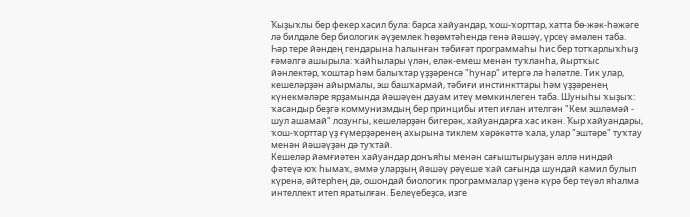Ҡыҙыҡлы бер фекер хасил була: барса хайуандар, ҡош-ҡорттар, хатта бө-жәк-һәжәге лә билдәле бер биологик әүҙемлек һөҙөмтәһендә генә йәшәү, үрсеү әмәлен таба. Һәр тере йәндең гендарына һалынған тәбиғәт программаһы һис бер тотҡарлыҡһыҙ ғәмәлгә ашырыла: ҡайһылары үлән, еләк-емеш менән туҡланһа, йыртҡыс йәнлектәр, ҡоштар һәм балыҡтар үҙҙәренсә "һунар" итергә лә һәләтле. Тик улар, кешеләрҙән айырмалы, эш башҡармай, тәбиғи инстинкттары һәм үҙҙәренең күнекмәләре ярҙамында йәшәүен дауам итеү мөмкинлеген таба. Шуныһы ҡыҙыҡ: ҡасандыр беҙгә коммунизмдың бер принцибы итеп иғлан ителгән "Кем эшләмәй - шул ашамай" лозунгы, кешеләрҙән бигерәк, хайуандарға хас икән. Ҡыр хайуандары, ҡош-ҡорттар үҙ ғүмерҙәренең ахырына тиклем хәрәкәттә ҡала, улар "эштәре" туҡтау менән йәшәүҙән дә туҡтай.
Кешеләр йәмғиәтен хайуандар донъяһы менән сағыштырыуҙан әллә ниндәй фәтеүә юҡ һымаҡ, әммә уларҙың йәшәү рәүеше ҡай сағында шундай камил булып күренә, әйтерһең дә, ошондай биологик программалар үҙенә күрә бер теүәл яһалма интеллект итеп яратылған. Белеүебеҙсә, изге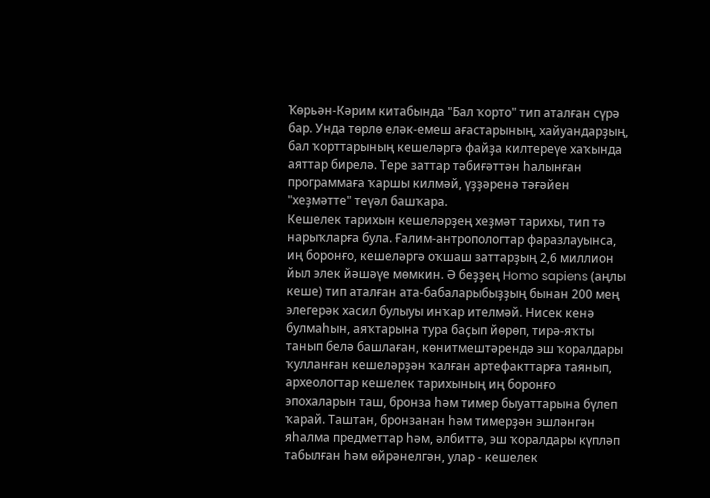Ҡөрьән-Кәрим китабында "Бал ҡорто" тип аталған сүрә бар. Унда төрлө еләк-емеш ағастарының, хайуандарҙың, бал ҡорттарының кешеләргә файҙа килтереүе хаҡында аяттар бирелә. Тере заттар тәбиғәттән һалынған программаға ҡаршы килмәй, үҙҙәренә тәғәйен "хеҙмәтте" теүәл башҡара.
Кешелек тарихын кешеләрҙең хеҙмәт тарихы, тип тә нарыҡларға була. Ғалим-антропологтар фаразлауынса, иң боронғо, кешеләргә оҡшаш заттарҙың 2,6 миллион йыл элек йәшәүе мөмкин. Ә беҙҙең Homo sapiens (аңлы кеше) тип аталған ата-бабаларыбыҙҙың бынан 200 мең элегерәк хасил булыуы инҡар ителмәй. Нисек кенә булмаһын, аяҡтарына тура баҫып йөрөп, тирә-яҡты танып белә башлаған, көнитмештәрендә эш ҡоралдары ҡулланған кешеләрҙән ҡалған артефакттарға таянып, археологтар кешелек тарихының иң боронғо эпохаларын таш, бронза һәм тимер быуаттарына бүлеп ҡарай. Таштан, бронзанан һәм тимерҙән эшләнгән яһалма предметтар һәм, әлбиттә, эш ҡоралдары күпләп табылған һәм өйрәнелгән, улар - кешелек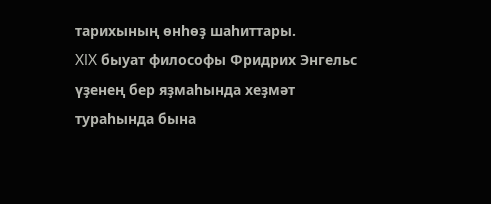тарихының өнһөҙ шаһиттары.
XIX быуат философы Фридрих Энгельс үҙенең бер яҙмаһында хеҙмәт тураһында бына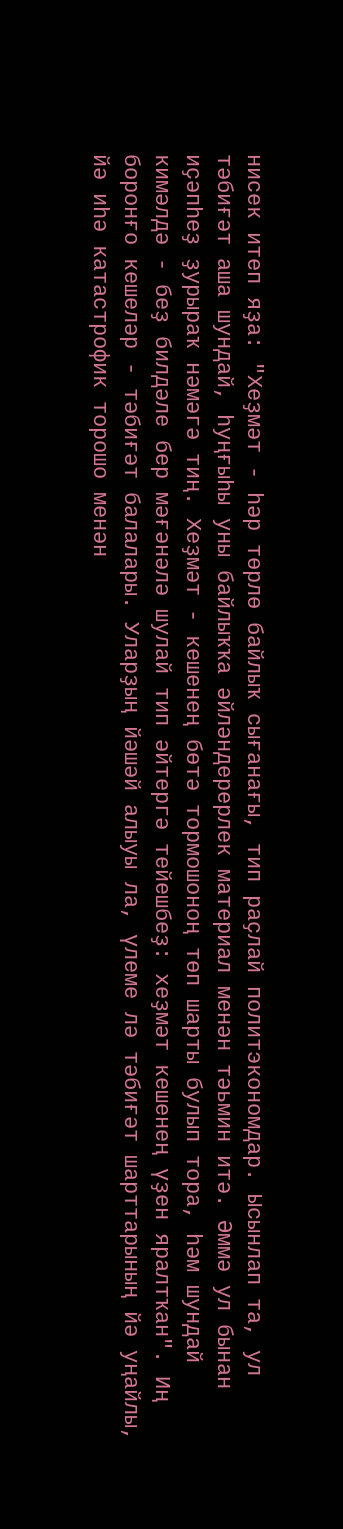нисек итеп яҙа: "Хеҙмәт - һәр төрлө байлыҡ сығанағы, тип раҫлай политэкономдар. Ысынлап та, ул тәбиғәт аша шундай, һуңғыһы уны байлыҡҡа әйләндерерлек материал менән тәьмин итә. Әммә ул бынан иҫәпһеҙ ҙурыраҡ нәмәгә тиң. Хеҙмәт - кешенең бөтә тормошоноң төп шарты булып тора, һәм шундай кимәлдә - беҙ билдәле бер мәғәнәлә шулай тип әйтергә тейешбеҙ: хеҙмәт кешенең үҙен яралтҡан". Иң боронғо кешеләр - тәбиғәт балалары. Уларҙың йәшәй алыуы ла, үлеме лә тәбиғәт шарттарының йә уңайлы, йә иһә катастрофик торошо менән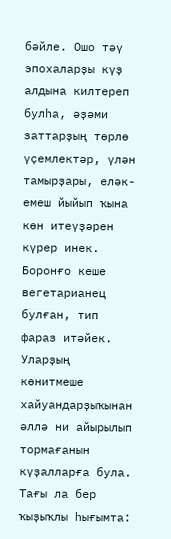бәйле. Ошо тәү эпохаларҙы күҙ алдына килтереп булһа, әҙәми заттарҙың төрлө үҫемлектәр, үлән тамырҙары, еләк-емеш йыйып ҡына көн итеүҙәрен күрер инек. Боронғо кеше вегетарианец булған, тип фараз итәйек. Уларҙың көнитмеше хайуандарҙыҡынан әллә ни айырылып тормағанын күҙалларға була. Тағы ла бер ҡыҙыҡлы һығымта: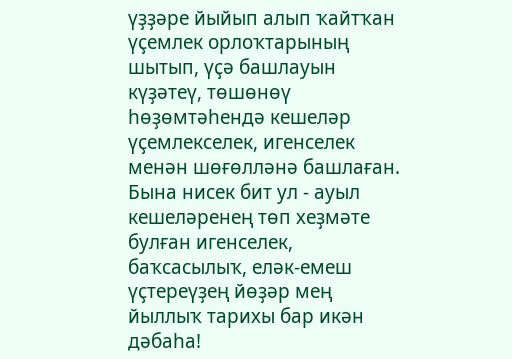үҙҙәре йыйып алып ҡайтҡан үҫемлек орлоҡтарының шытып, үҫә башлауын күҙәтеү, төшөнөү һөҙөмтәһендә кешеләр үҫемлекселек, игенселек менән шөғөлләнә башлаған. Бына нисек бит ул - ауыл кешеләренең төп хеҙмәте булған игенселек, баҡсасылыҡ, еләк-емеш үҫтереүҙең йөҙәр мең йыллыҡ тарихы бар икән дәбаһа!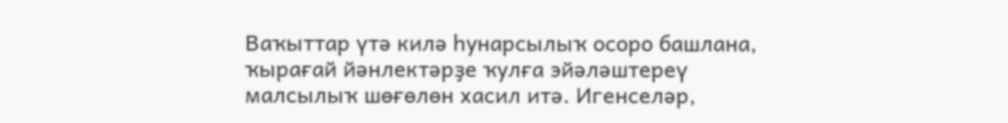Ваҡыттар үтә килә һунарсылыҡ осоро башлана, ҡырағай йәнлектәрҙе ҡулға эйәләштереү малсылыҡ шөғөлөн хасил итә. Игенселәр,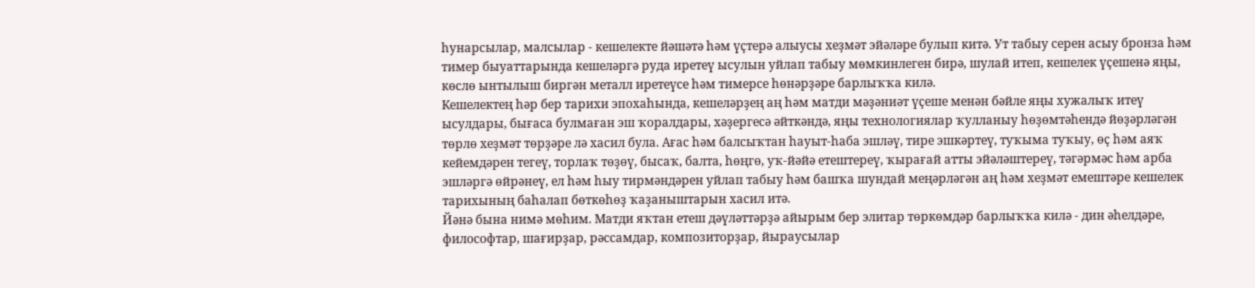һунарсылар, малсылар - кешелекте йәшәтә һәм үҫтерә алыусы хеҙмәт эйәләре булып китә. Ут табыу серен асыу бронза һәм тимер быуаттарында кешеләргә руда иретеү ысулын уйлап табыу мөмкинлеген бирә, шулай итеп, кешелек үҫешенә яңы, көслө ынтылыш биргән металл иретеүсе һәм тимерсе һөнәрҙәре барлыҡҡа килә.
Кешелектең һәр бер тарихи эпохаһында, кешеләрҙең аң һәм матди мәҙәниәт үҫеше менән бәйле яңы хужалыҡ итеү ысулдары, бығаса булмаған эш ҡоралдары, хәҙергесә әйткәндә, яңы технологиялар ҡулланыу һөҙөмтәһендә йөҙәрләгән төрлө хеҙмәт төрҙәре лә хасил була. Ағас һәм балсыҡтан һауыт-һаба эшләү, тире эшкәртеү, туҡыма туҡыу, өҫ һәм аяҡ кейемдәрен тегеү, торлаҡ төҙөү, бысаҡ, балта, һөңгө, уҡ-йәйә етештереү, ҡырағай атты эйәләштереү, тәгәрмәс һәм арба эшләргә өйрәнеү, ел һәм һыу тирмәндәрен уйлап табыу һәм башҡа шундай меңәрләгән аң һәм хеҙмәт емештәре кешелек тарихының баһалап бөткөһөҙ ҡаҙаныштарын хасил итә.
Йәнә бына нимә мөһим. Матди яҡтан етеш дәүләттәрҙә айырым бер элитар төркөмдәр барлыҡҡа килә - дин әһелдәре, философтар, шағирҙар, рәссамдар, композиторҙар, йыраусылар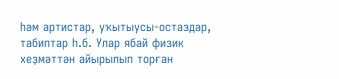һәм артистар, уҡытыусы-остаздар, табиптар һ.б. Улар ябай физик хеҙмәттән айырылып торған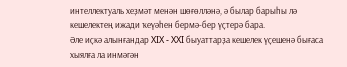интеллектуаль хеҙмәт менән шөғөлләнә, ә былар барыһы лә кешелектең ижади ҡеүәһен бермә-бер үҫтерә бара.
Әле иҫкә алынғандар XIX - XXI быуаттарҙа кешелек үҫешенә бығаса хыялға ла инмәгән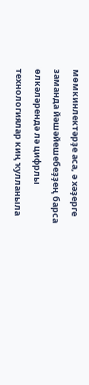мөмкинлектәрҙе аса, ә хәҙерге заманда йәшәйешебеҙҙең барса өлкәләрендә лә цифрлы технологиялар киң ҡулланыла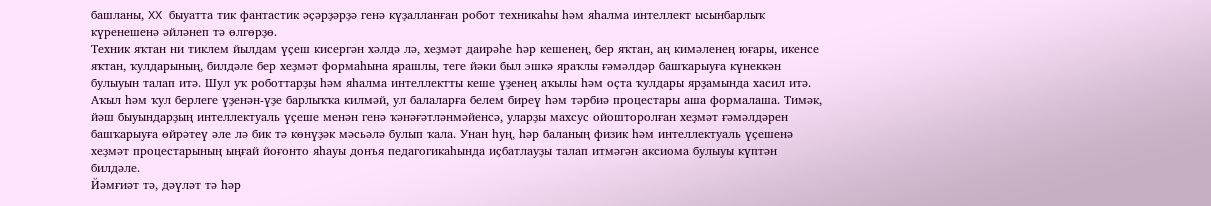башланы, XX быуатта тик фантастик әҫәрҙәрҙә генә күҙалланған робот техникаһы һәм яһалма интеллект ысынбарлыҡ күренешенә әйләнеп тә өлгөрҙө.
Техник яҡтан ни тиклем йылдам үҫеш кисергән хәлдә лә, хеҙмәт даирәһе һәр кешенең, бер яҡтан, аң кимәленең юғары, икенсе яҡтан, ҡулдарының, билдәле бер хеҙмәт формаһына ярашлы, теге йәки был эшкә яраҡлы ғәмәлдәр башҡарыуға күнеккән булыуын талап итә. Шул уҡ роботтарҙы һәм яһалма интеллектты кеше үҙенең аҡылы һәм оҫта ҡулдары ярҙамында хасил итә. Аҡыл һәм ҡул берлеге үҙенән-үҙе барлыҡҡа килмәй, ул балаларға белем биреү һәм тәрбиә процестары аша формалаша. Тимәк, йәш быуындарҙың интеллектуаль үҫеше менән генә ҡәнәғәтләнмәйенсә, уларҙы махсус ойошторолған хеҙмәт ғәмәлдәрен башҡарыуға өйрәтеү әле лә бик тә көнүҙәк мәсьәлә булып ҡала. Унан һуң, һәр баланың физик һәм интеллектуаль үҫешенә хеҙмәт процестарының ыңғай йоғонто яһауы донъя педагогикаһында иҫбатлауҙы талап итмәгән аксиома булыуы күптән билдәле.
Йәмғиәт тә, дәүләт тә һәр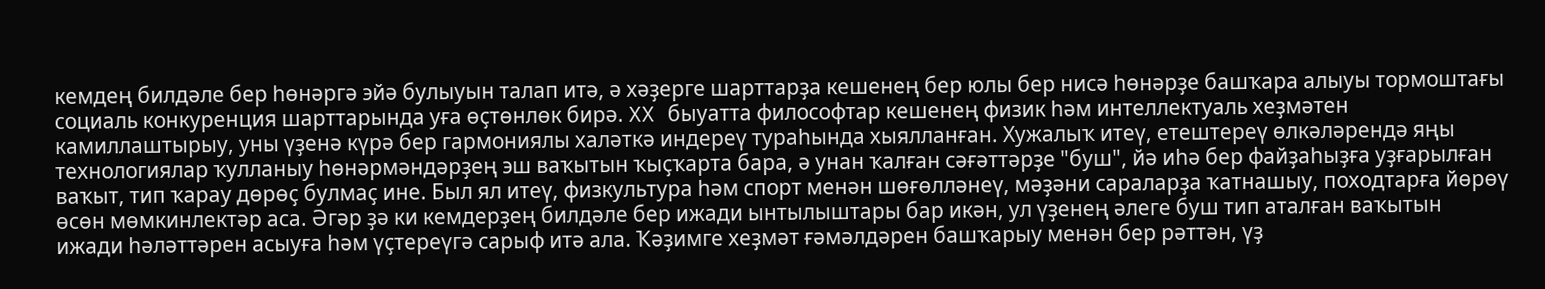кемдең билдәле бер һөнәргә эйә булыуын талап итә, ә хәҙерге шарттарҙа кешенең бер юлы бер нисә һөнәрҙе башҡара алыуы тормоштағы социаль конкуренция шарттарында уға өҫтөнлөк бирә. XX быуатта философтар кешенең физик һәм интеллектуаль хеҙмәтен камиллаштырыу, уны үҙенә күрә бер гармониялы халәткә индереү тураһында хыялланған. Хужалыҡ итеү, етештереү өлкәләрендә яңы технологиялар ҡулланыу һөнәрмәндәрҙең эш ваҡытын ҡыҫҡарта бара, ә унан ҡалған сәғәттәрҙе "буш", йә иһә бер файҙаһыҙға уҙғарылған ваҡыт, тип ҡарау дөрөҫ булмаҫ ине. Был ял итеү, физкультура һәм спорт менән шөғөлләнеү, мәҙәни сараларҙа ҡатнашыу, походтарға йөрөү өсөн мөмкинлектәр аса. Әгәр ҙә ки кемдерҙең билдәле бер ижади ынтылыштары бар икән, ул үҙенең әлеге буш тип аталған ваҡытын ижади һәләттәрен асыуға һәм үҫтереүгә сарыф итә ала. Ҡәҙимге хеҙмәт ғәмәлдәрен башҡарыу менән бер рәттән, үҙ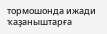тормошонда ижади ҡаҙаныштарға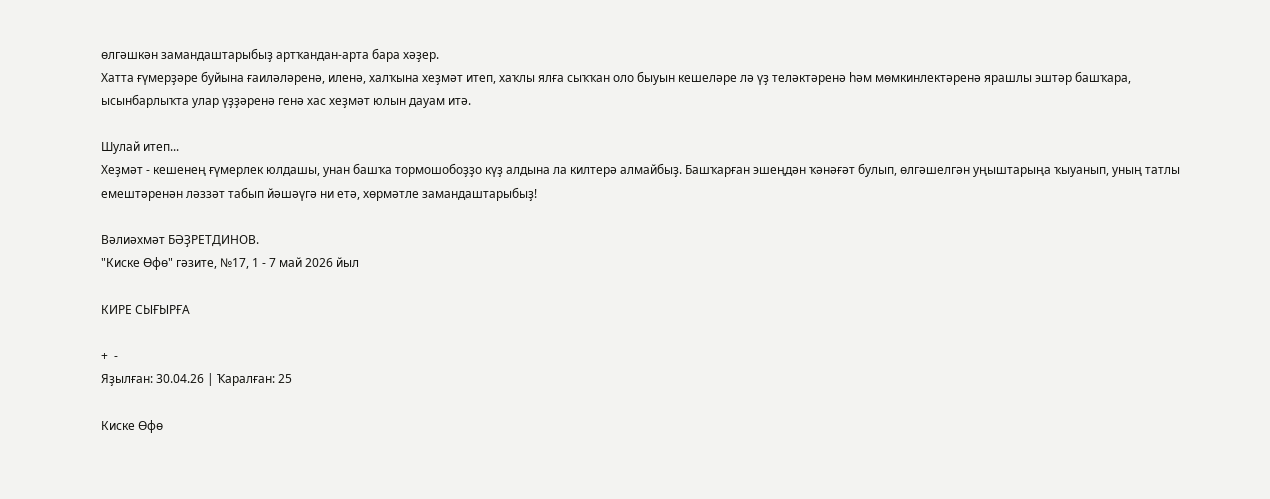өлгәшкән замандаштарыбыҙ артҡандан-арта бара хәҙер.
Хатта ғүмерҙәре буйына ғаиләләренә, иленә, халҡына хеҙмәт итеп, хаҡлы ялға сыҡҡан оло быуын кешеләре лә үҙ теләктәренә һәм мөмкинлектәренә ярашлы эштәр башҡара, ысынбарлыҡта улар үҙҙәренә генә хас хеҙмәт юлын дауам итә.

Шулай итеп...
Хеҙмәт - кешенең ғүмерлек юлдашы, унан башҡа тормошобоҙҙо күҙ алдына ла килтерә алмайбыҙ. Башҡарған эшеңдән ҡәнәғәт булып, өлгәшелгән уңыштарыңа ҡыуанып, уның татлы емештәренән ләззәт табып йәшәүгә ни етә, хөрмәтле замандаштарыбыҙ!

Вәлиәхмәт БӘҘРЕТДИНОВ.
"Киске Өфө" гәзите, №17, 1 - 7 май 2026 йыл

КИРЕ СЫҒЫРҒА

+  -
Яҙылған: 30.04.26 | Ҡаралған: 25

Киске Өфө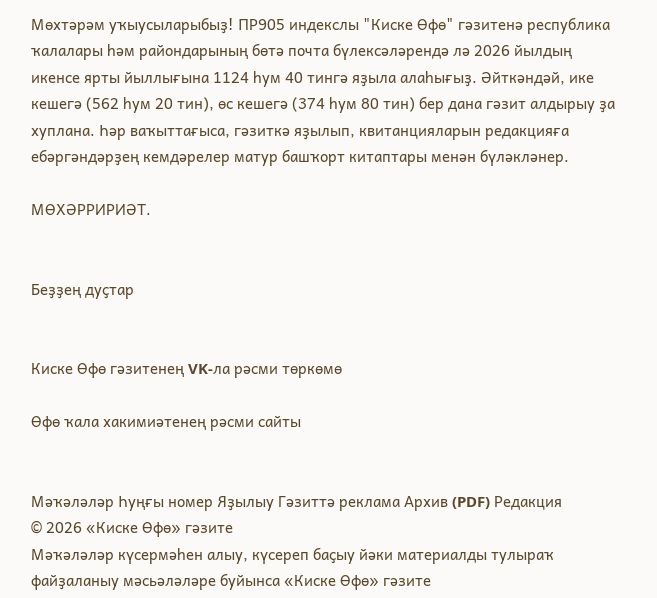Мөхтәрәм уҡыусыларыбыҙ! ПР905 индекслы "Киске Өфө" гәзитенә республика ҡалалары һәм райондарының бөтә почта бүлексәләрендә лә 2026 йылдың икенсе ярты йыллығына 1124 һум 40 тингә яҙыла алаһығыҙ. Әйткәндәй, ике кешегә (562 һум 20 тин), өс кешегә (374 һум 80 тин) бер дана гәзит алдырыу ҙа хуплана. Һәр ваҡыттағыса, гәзиткә яҙылып, квитанцияларын редакцияға ебәргәндәрҙең кемдәрелер матур башҡорт китаптары менән бүләкләнер.

МӨХӘРРИРИӘТ.


Беҙҙең дуҫтар


Киске Өфө гәзитенең VK-ла рәсми төркөмө

Өфө ҡала хакимиәтенең рәсми сайты


Мәҡәләләр Һуңғы номер Яҙылыу Гәзиттә реклама Архив (PDF) Редакция
© 2026 «Киске Өфө» гәзите
Мәҡәләләр күсермәһен алыу, күсереп баҫыу йәки материалды тулыраҡ файҙаланыу мәсьәләләре буйынса «Киске Өфө» гәзите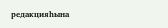редакцияһына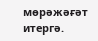мөрәжәғәт итергә.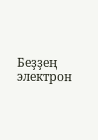Беҙҙең электрон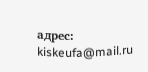адрес: kiskeufa@mail.ru